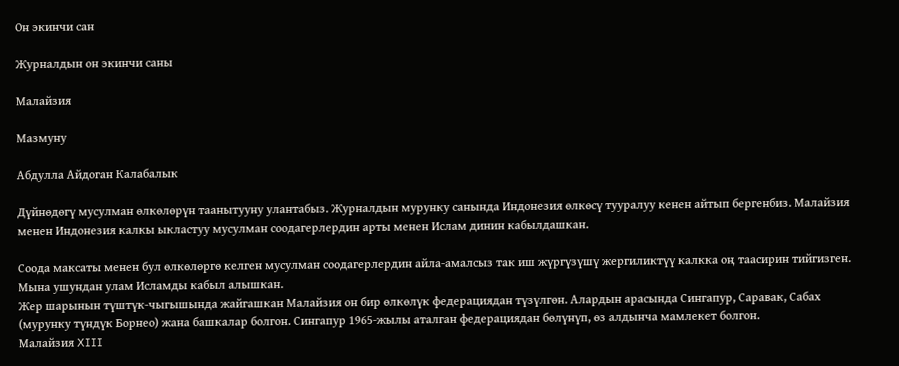Он экинчи сан

Журналдын он экинчи саны

Малайзия

Мазмуну

Абдулла Айдоган Калабалык

Дүйнөдөгү мусулман өлкөлөрүн таанытууну улантабыз. Журналдын мурунку санында Индонезия өлкөсү тууралуу кенен айтып бергенбиз. Малайзия менен Индонезия калкы ыкластуу мусулман соодагерлердин арты менен Ислам динин кабылдашкан.

Соода максаты менен бул өлкөлөргө келген мусулман соодагерлердин айла-амалсыз так иш жүргүзүшү жергиликтүү калкка оң таасирин тийгизген. Мына ушундан улам Исламды кабыл алышкан.
Жер шарынын түштүк-чыгышында жайгашкан Малайзия он бир өлкөлүк федерациядан түзүлгөн. Алардын арасында Сингапур, Саравак, Сабах (мурунку түндүк Борнео) жана башкалар болгон. Сингапур 1965-жылы аталган федерациядан бөлүнүп, өз алдынча мамлекет болгон.
Малайзия XIII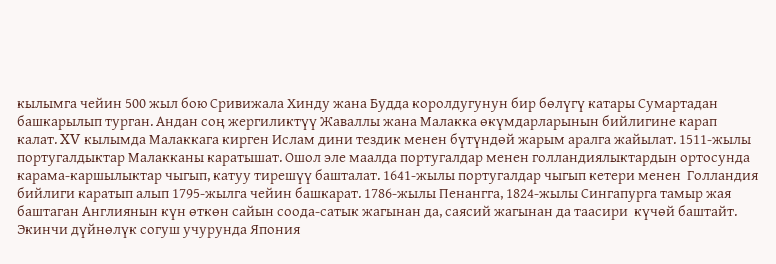кылымга чейин 500 жыл бою Сривижала Хинду жана Будда королдугунун бир бөлүгү катары Сумартадан башкарылып турган. Андан соң жергиликтүү Жаваллы жана Малакка өкүмдарларынын бийлигине карап калат. XV кылымда Малаккага кирген Ислам дини тездик менен бүтүндөй жарым аралга жайылат. 1511-жылы португалдыктар Малакканы каратышат. Ошол эле маалда португалдар менен голландиялыктардын ортосунда карама-каршылыктар чыгып, катуу тирешүү башталат. 1641-жылы португалдар чыгып кетери менен  Голландия бийлиги каратып алып 1795-жылга чейин башкарат. 1786-жылы Пенангга, 1824-жылы Сингапурга тамыр жая баштаган Англиянын күн өткөн сайын соода-сатык жагынан да, саясий жагынан да таасири  күчөй баштайт.
Экинчи дүйнөлүк согуш учурунда Япония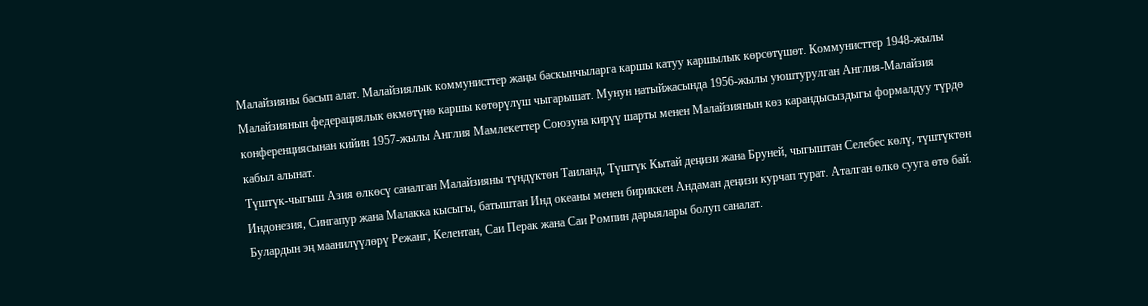Малайзияны басып алат. Малайзиялык коммунисттер жаңы баскынчыларга каршы катуу каршылык көрсөтүшөт. Коммунисттер 1948-жылы Малайзиянын федерациялык өкмөтүнө каршы көтөрүлүш чыгарышат. Мунун натыйжасында 1956-жылы уюштурулган Англия-Малайзия конференциясынан кийин 1957-жылы Англия Мамлекеттер Союзуна кирүү шарты менен Малайзиянын көз карандысыздыгы формалдуу түрдө кабыл алынат.
Түштүк-чыгыш Азия өлкөсү саналган Малайзияны түндүктөн Таиланд, Түштүк Кытай деңизи жана Бруней, чыгыштан Селебес көлү, түштүктөн Индонезия, Сингапур жана Малакка кысыгы, батыштан Инд океаны менен бириккен Андаман деңизи курчап турат. Аталган өлкө сууга өтө бай. Булардын эң маанилүүлөрү Режанг, Келентан, Саи Перак жана Саи Ромпин дарыялары болуп саналат.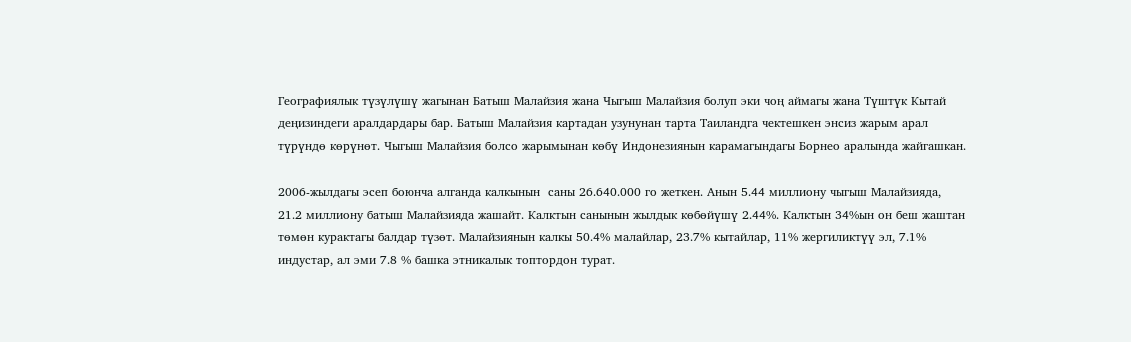Географиялык түзүлүшү жагынан Батыш Малайзия жана Чыгыш Малайзия болуп эки чоң аймагы жана Түштүк Кытай деңизиндеги аралдардары бар. Батыш Малайзия картадан узунунан тарта Таиландга чектешкен энсиз жарым арал түрүндө көрүнөт. Чыгыш Малайзия болсо жарымынан көбү Индонезиянын карамагындагы Борнео аралында жайгашкан.

2006-жылдагы эсеп боюнча алганда калкынын  саны 26.640.000 го жеткен. Анын 5.44 миллиону чыгыш Малайзияда, 21.2 миллиону батыш Малайзияда жашайт. Калктын санынын жылдык көбөйүшү 2.44%. Калктын 34%ын он беш жаштан төмөн курактагы балдар түзөт. Малайзиянын калкы 50.4% малайлар, 23.7% кытайлар, 11% жергиликтүү эл, 7.1% индустар, ал эми 7.8 % башка этникалык топтордон турат.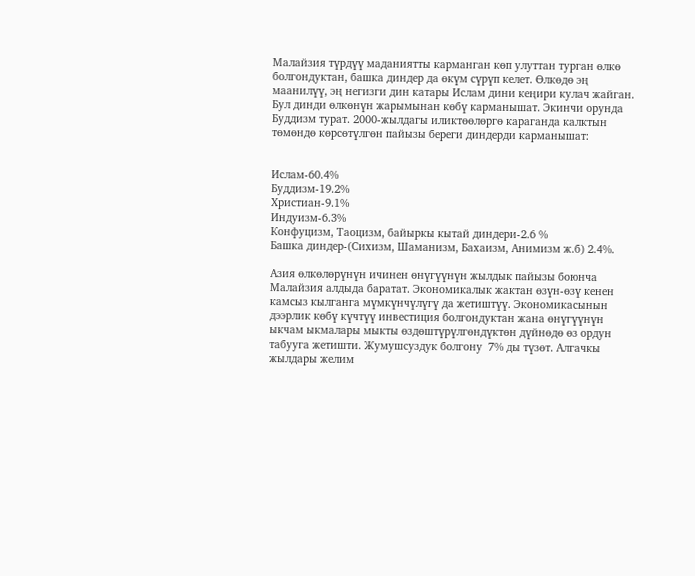Малайзия түрдүү маданиятты карманган көп улуттан турган өлкө болгондуктан, башка диндер да өкүм сүрүп келет. Өлкөдө эң маанилүү, эң негизги дин катары Ислам дини кеңири кулач жайган. Бул динди өлкөнүн жарымынан көбү карманышат. Экинчи орунда Буддизм турат. 2000-жылдагы иликтөөлөргө караганда калктын төмөндө көрсөтүлгөн пайызы береги диндерди карманышат:


Ислам-60.4%
Буддизм-19.2%
Христиан-9.1%
Индуизм-6.3%
Конфуцизм, Таоцизм, байыркы кытай диндери-2.6 %
Башка диндер-(Сихизм, Шаманизм, Бахаизм, Анимизм ж.б) 2.4%.

Азия өлкөлөрүнүн ичинен өнүгүүнүн жылдык пайызы боюнча Малайзия алдыда баратат. Экономикалык жактан өзүн-өзү кенен камсыз кылганга мүмкүнчүлүгү да жетиштүү. Экономикасынын дээрлик көбү күчтүү инвестиция болгондуктан жана өнүгүүнүн ыкчам ыкмалары мыкты өздөштүрүлгөндүктөн дүйнөдө өз ордун табууга жетишти. Жумушсуздук болгону  7% ды түзөт. Алгачкы жылдары желим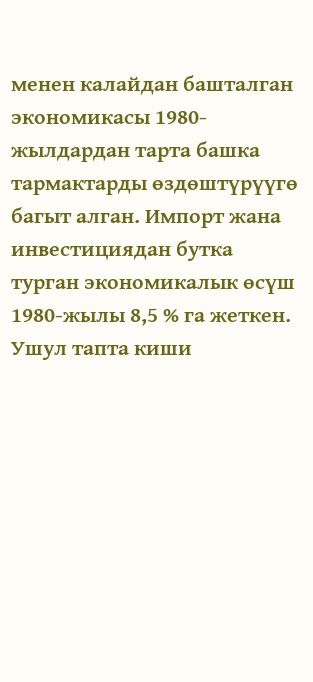менен калайдан башталган экономикасы 1980-жылдардан тарта башка тармактарды өздөштүрүүгө багыт алган. Импорт жана инвестициядан бутка турган экономикалык өсүш 1980-жылы 8,5 % га жеткен. Ушул тапта киши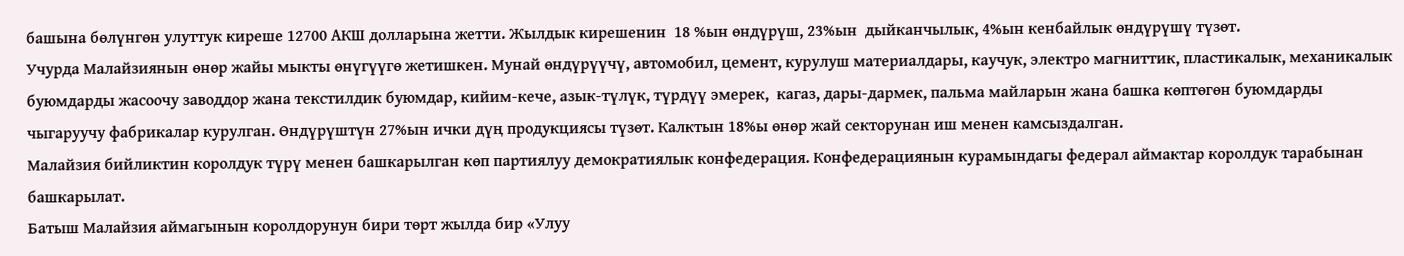башына бөлүнгөн улуттук киреше 12700 АКШ долларына жетти. Жылдык кирешенин  18 %ын өндүрүш, 23%ын  дыйканчылык, 4%ын кенбайлык өндүрүшү түзөт.
Учурда Малайзиянын өнөр жайы мыкты өнүгүүгө жетишкен. Мунай өндүрүүчү, автомобил, цемент, курулуш материалдары, каучук, электро магниттик, пластикалык, механикалык буюмдарды жасоочу заводдор жана текстилдик буюмдар, кийим-кече, азык-түлүк, түрдүү эмерек,  кагаз, дары-дармек, пальма майларын жана башка көптөгөн буюмдарды чыгаруучу фабрикалар курулган. Өндүрүштүн 27%ын ички дүң продукциясы түзөт. Калктын 18%ы өнөр жай секторунан иш менен камсыздалган.
Малайзия бийликтин королдук түрү менен башкарылган көп партиялуу демократиялык конфедерация. Конфедерациянын курамындагы федерал аймактар королдук тарабынан башкарылат.
Батыш Малайзия аймагынын королдорунун бири төрт жылда бир «Улуу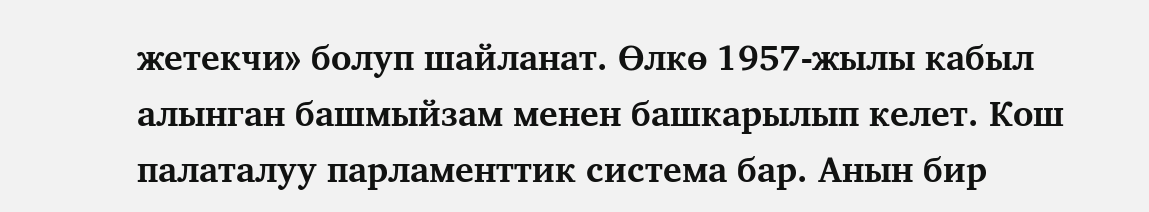жетекчи» болуп шайланат. Өлкө 1957-жылы кабыл алынган башмыйзам менен башкарылып келет. Кош палаталуу парламенттик система бар. Анын бир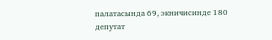палатасында 69, экничисинде 180 депутат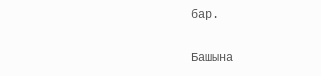бар.

Башына